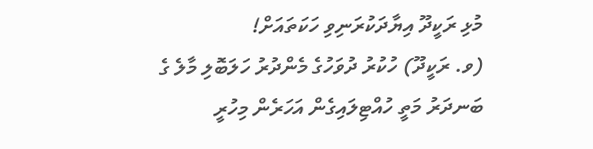މުޅި ރަކީދޫ އިޔާދަކުރަނިވި ހަކަތައަށް!
(ވ. ރަކީދޫ) ހުކުރު ދުވަހުގެ މެންދުރު ހަލަބޮލި މާލެ ގެ ބަނދަރު މަތީ ހުއްޓިލައިގެން އަހަރެން މިހުރީ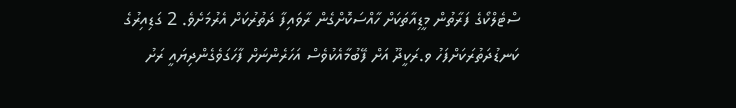ސްޓެލްކޯގެ ފަރާތުން މީޑިއާތަކަށް ހާއްސަކޮށްގެން ރާވައިފާ ދަތުރުކަށް އެރުމަށެވެ. 2 ގަޑިއިރުގެ ކަނޑުދަތުރަކަށްފަހު ވ.ރަކީދޫ އަށް ފޭބުމާއެކުވެސް އަހަރެންނަށް ފާހަގަވެގެންދިޔައީ ރަށު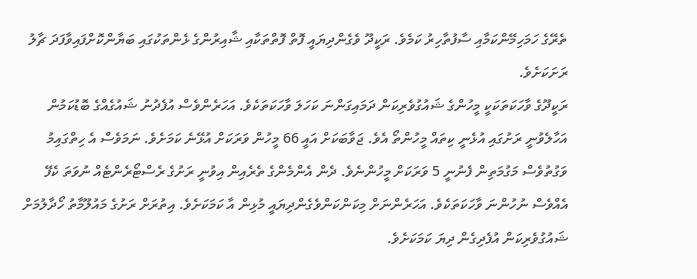ތެރޭގެ ހަމަހިމޭންކަމާއި ސާފުތާހިރު ކަމެވެ. ރަކީދޫ ވެގެންދިޔައީ ފޮތް ފޮތްތަކާއި ޝާއިރުންގެ ޅެންތަކުގައި ބަޔާންކޮށްފައިވާފަދަ ޗާލު ރަށަކަށެވެ.
ރަކީދޫގެ ވާހަކަތަކަކީ މީހުންގެ ޝައުގުވެރިކަން ދަމައިގަންނަ ކަހަލަ ވާހަކަތަކެވެ. އަހަރެންވެސް އުފެދުނު ޝައުގެއްގެ ބޮޑުކަމުން އަހާލެވުނީ ރަށުގައި އުޅެނީ ކިތައް މީހުންތޯ އެވެ. ޖަވާބަކަށް އައީ 66 މީހުން ވަރަކަށް އުޅޭނެ ކަމަށެވެ. ނަމަވެސް އެ ހިތްގައިމު ވަގުތުވެސް މަގުމަތިން ފެނުނީ 5 ވަރަކަށް މީހުންނެވެ. ދެން އެންމެންގެ ތެރެއިން އިވުނީ ރަށުގެ ރެސްޓޯރެންޓެއް ނުވަތަ ކެފޭ އެއްވެސް ނުހުންނަ ވާހަކަތަކެވެ. އަހަރެންނަށް މިކަންކަންވެގެންދިޔައީ މުޅިން އާ ކަމަކަށެވެ. އިތުރަށް ރަށުގެ މައުލޫމާތު ހޯދާލުމަށް ޝައުގުވެރިކަން އުފެދިގެން ދިޔަ ކަމަކަށެވެ.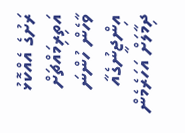ރަށުގެ އެއްކޮޅު އަތިރިމައްޗަށް ވާހެން ހުންނަ އިންޖީނުގެއާ ދިމާލަށް އަހަރެމެން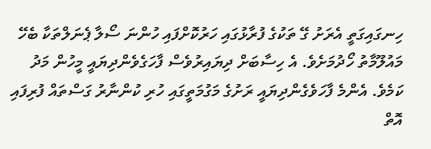ހިނގައިގަތީ އެރަށު ގޭ ތަކުގެ ފުރާޅުގައި ހަރުކޮށްފައި ހުންނަ ސޯލާ ޕެނަލްތަކާ ބެހޭ މައުލޫމާތު ހޯދުމަށެވެ. އެ ހިސާބަށް ދިޔައިރުވެސް ފާހަގެވެންދިޔައީ މީހުން މަދު ކަމެވެ. އެންމެ ފާހަވެގެންދިޔައީ ރަށުގެ މަގުމަތީގައި ހުރި ކުންނާރު ގަސްތައް ފުރިފައި އޮތް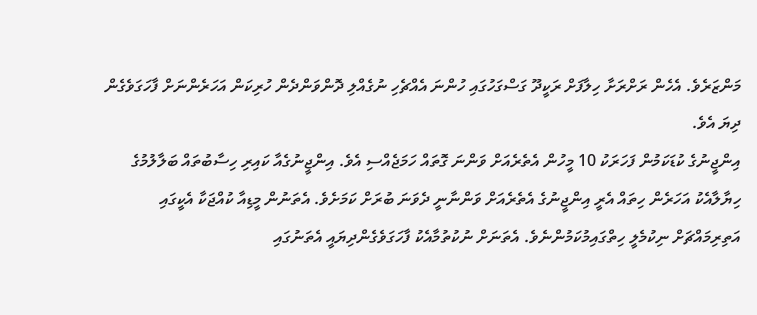މަންޒަރެވެ. އެހެން ރަށްރަށާ ހިލާފަށް ރަކީދޫ ގަސްގަހުގައި ހުންނަ އެއްޗެހި ނުގެއްލި ދޮންވަންދެން ހުރިކަން އަހަރެންނަށް ފާހަގަވެގެން ދިޔަ އެވެ.
އިންޖީނުގެ ކުޑަކަމުން ފަހަރަކު 10 މީހުން އެތެރެއަށް ވަންނަ ގޮތައް ހަމަޖެއްސި އެވެ. އިންޖީނުގެއާ ކައިރި ހިސާބުތައް ބަލާލުމުގެ ހިޔާލާއެކު އަހަރެން ހިތައް އެރީ އިންޖީނުގެ އެތެރެއަށް ވަންނާނީ ދެވަނަ ބުރަށް ކަމަށެވެ. އެތަނުން މީޑިއާ ކުއްޖަކާ އެކީގައި އަތިރިމައްޗަށް ނިކުމެލީ ހިތްގައިމުކަމުންނެވެ. އެތަނަށް ނުކުތުމާއެކު ފާހަގަވެގެންދިޔައީ އެތަނުގައި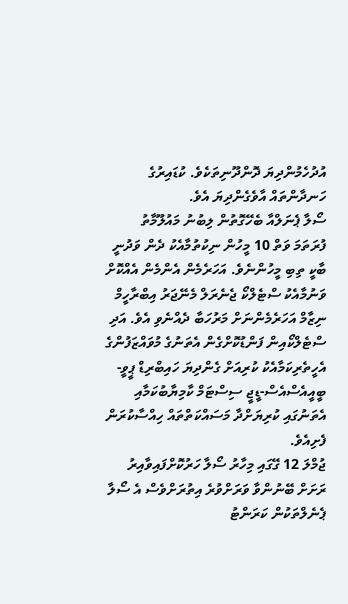އުދުހެމުންދިޔަ ދޮންދޫނިތަކެވެ. ކުޑައިރުގެ ހަނދާންތައް އާވެގެންދިޔަ އެވެ.
ސޯލާ ޕެނަލްއާ ބެހޭގޮތުން ލިބުނު މައުލޫމާތު
ފުރަތަމަ ވަތް 10 މީހުން ނިކުތުމާއެކު ދެން ވަދުނީ ބާކީ ތިބި މީހުންނެވެ. އަހަރެމެން އެންމެން އެއްކޮށް ވަނުމާއެކު ސްޓެލްކޯ ޖެނެރަލް މެނޭޖަރު އިބްރާހީމް ނިޒާމް އަހަރެމެންނަށް މަރުހަބާ ދެއްނެވި އެވެ. އަދި ސްޓެލްކޯއިން ފަންޑުކޮށްގެން އެތަނުގެ މުވައްޒަފުންގެ އެހީތެރިކަމާއެކު ކުރިއަށް ގެންދިޔަ ހައިބްރިޑް ޕީވީ-ބީއީއެސްއެސް-ޑީޖީ ސިސްޓަމް ކާމިޔާބުކަމާއި އެތަނުގައި ކުރިޔަށްދާ މަސައްކަތްތައް ހިއްސާކުރަން ފެށިއެވެ.
ޖުމްލަ 12 ގޭގައި މިހާރު ސޯލާ ހަރުކޮށްފައިވާއިރު ރަށަށް ބޭނުންވާ ވަރަށްވުރެ އިތުރަށްވެސް އެ ސޯލާ ޕެނެލްތަކުން ކަރަންޓު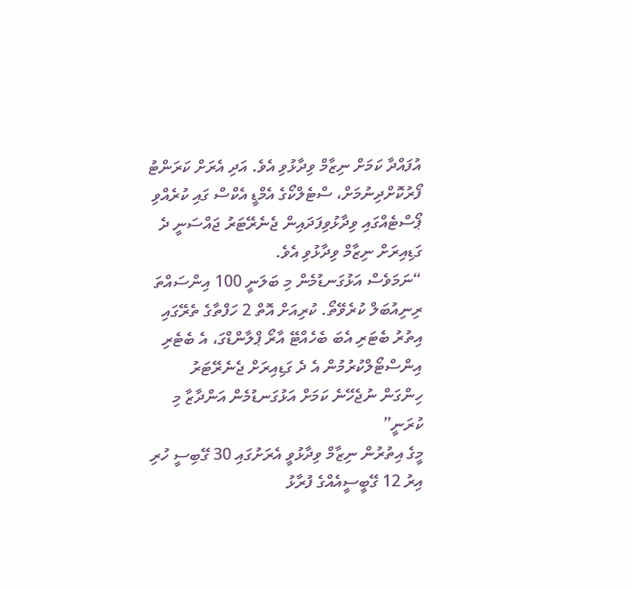އުފައްދާ ކަމަށް ނިޒާމް ވިދާޅުވި އެވެ. އަދި އެރަށް ކަރަންޓު ފޯރުކޮށްދިނުމަށް، ސްޓެލްކޯގެ އެމްޑީ އެކްސް ގައި ކުރެއްވި ޕޯސްޓެއްގައި ވިދާޅުވިފަދައިން ޖެނެރޭޓަރު ޖައްސަނީ ދެ ގަޑިއިރަށް ނިޒާމް ވިދާޅުވި އެވެ.
“ނަމަވެސް އަޅުގަނޑުމެން މި ބަލަނީ 100 އިންސައްތަ ރިނިއުބަލް ކުރެވޭތޯ. ކުރިއަށް އޮތް 2 ހަފްތާގެ ތެރޭގައި އިތުރު ބެޓަރި އެބަ ބެހެއްޓޭ އާރޯ ޕްލާންޑްގަ، އެ ބެޓެރި އިންސްޓޯލްކުރުމުން އެ ދެ ގަޑިއިރަށް ޖެނެރޭޓަރު ހިންގަން ނުޖެހޭނެ ކަމަށް އަޅުގަނޑުމެން އަންދާޒާ މި ކުރަނީ”
މީގެ އިތުރުން ނިޒާމް ވިދާޅުވީ އެރަށުގައި 30 ގޭބިސީ ހުރި އިރު 12 ގޭބީސީއެއްގެ ފުރާޅު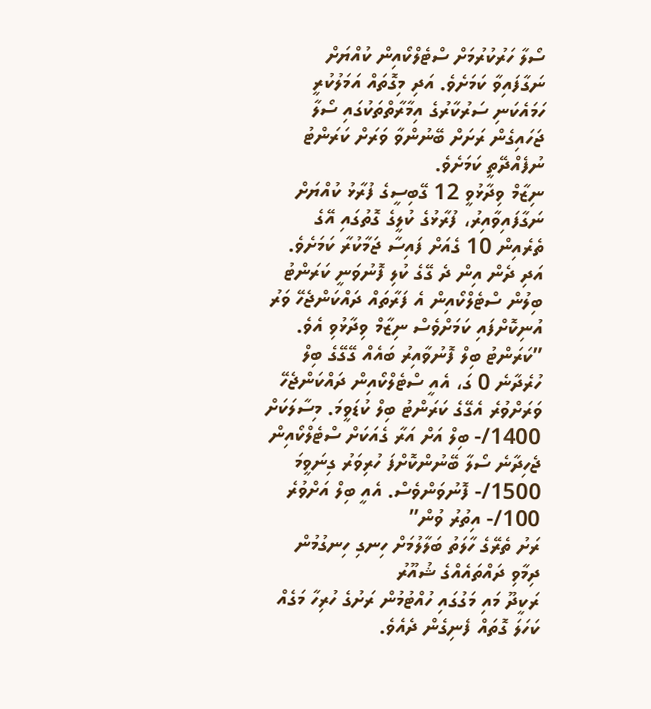ސޯލާ ހަރުކުރުމަށް ސްޓެލްކޯއިން ކުއްޔަށް ނަގާފައިވާ ކަމަށެވެ. އަދި މިގޮތައް އަމަލުކުރީ ހަމައެކަނި ސަރުކާރުގެ އިމާރާތްތަކުގައި ސޯލާ ޖަހައިގެން ރަށަށް ބޭނުންވާ ވަރަށް ކަރަންޓު ނުފެއްދޭތީ ކަމަށެވެ.
ނިޒާމް ވިދާޅުވީ 12 ގޭބިސީގެ ފުރާޅު ކުއްޔަށް ނަގާފައިވާއިރު، ފުރާޅުގެ ކުލީގެ ގޮތުގައި އޭގެ ތެރެއިން 10 ގެއަށް ފައިސާ ޖަމާކުރާ ކަމަށެވެ. އަދި ދެން އިން ދެ ގޭގެ ކުލި ފޮނުވަނީ ކަރަންޓު ބިލުން ސްޓެލްކޯއިން އެ ފަރާތައް ދައްކަންޖެހޭ ވަރު އުނިކޮށްފައި ކަމަށްވެސް ނިޒާމް ވިދާޅުވި އެވެ.
”ކަރަންޓު ބިލް ފޮނުވާއިރު ބައެއް ގޭގޭގެ ބިލް ހުރެދާނެ 0 ގަ، އެއީ ސްޓެލްކޯއިން ދައްކަންޖެހޭ ވަރަށްވުރެ އެގޭގެ ކަރަންޓު ބިލް ކުޑަވީމަ. މިސާލަކަށް 1400/- ބިލް އަށް އަރާ ގެއަކަށް ސްޓެލްކޯއިން ޖެހިދާނެ ސޯލާ ބޭނުންކޮށްފަ ހުރިވަރު ގިނަވީމަ 1500/- ފޮނުވަންވެސް. އެއީ ބިލް އަށްވުރެ 100/- އިތުރު ވުން”
ރަށު ތެރޭގެ ހާލަތު ބަލާލުމަށް ހިނގި ހިނގުމުން ދިމާވި ދައްތައެއްގެ ޝުއޫރު
ރަކީދޫ މައި މަގުގައި ހުއްޓުމުން ރަށުގެ ހުރިހާ މަގެއް ކަހަލަ ގޮތައް ފެނިގެން ދެއެވެ.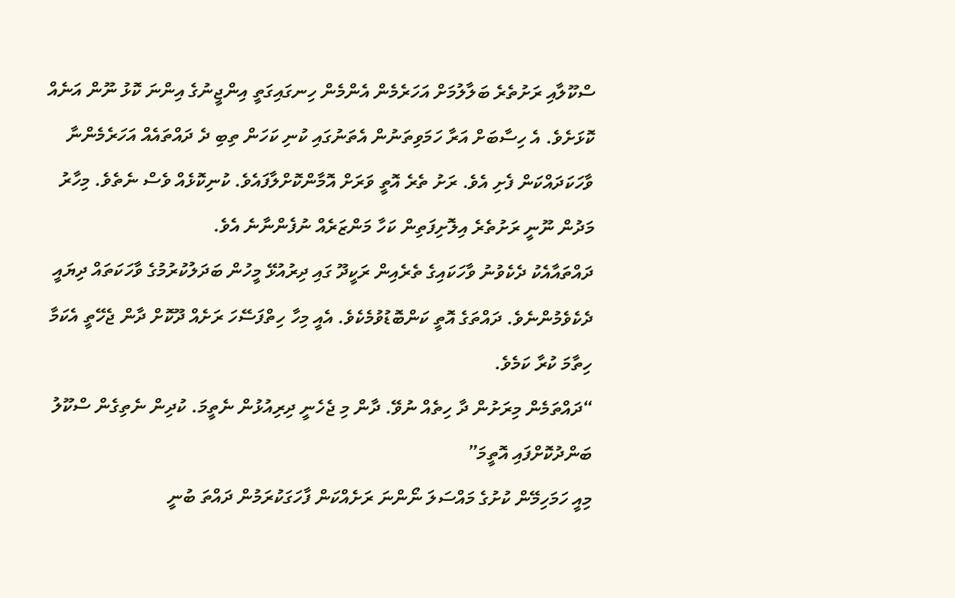ސްކޫލާއި ރަށުތެރެ ބަލާލުމަށް އަހަރެމެން އެންމެން ހިނގައިގަތީ އިންޖީނުގެ އިންނަ ކޮޅު ނޫން އަނެއް ކޮޅަށެވެ. އެ ހިސާބަށް އަރާ ހަމަވިތަނުން އެތަނުގައި ކުނި ކަހަން ތިބި ދެ ދައްތައެއް އަހަރެމެންނާ ވާހަކަދައްކަން ފެށި އެވެ. ރަށު ތެރެ އޮތީ ވަރަށް އޮމާންކޮށްލާފައެވެ. ކުނިކޮޅެއް ވެސް ނެތެވެ. މިހާރު މަދުން ނޫނީ ރަށުތެރެ އިލޮށިފަތިން ކަހާ މަންޒަރެއް ނުފެންނާނެ އެވެ.
ދައްތައާއެކު ދެކެވުނު ވާހަކައިގެ ތެރެއިން ރަކީދޫ ގައި ދިރުއުޅޭ މީހުން ބަދަލުކުރުމުގެ ވާހަކަތައް ދިޔައީ ދެކެވެމުންނެވެ. ދައްތަގެ އޮތީ ކަންބޮޑުވުމެކެވެ. އެއީ މިހާ ހިތްފަސޭހަ ރަށެއް ދޫކޮށް ދާން ޖެހޭތީ އެކަމާ ހިތާމަ ކުރާ ކަމެވެ.
“ދައްތަމެން މިރަށުން ދާ ހިތެއް ނުވޭ. ދާން މި ޖެހެނީ ދިރިއުޅުން ނެތީމަ. ކުދިން ނެތިގެން ސްކޫލު ބަންދުކޮށްފައި އޮތީމަ”
މިއީ ހަމަހިމޭން ކުށުގެ މައްސަލަ ނޯންނަ ރަށެއްކަން ފާހަގަކުރަމުން ދައްތަ ބުނީ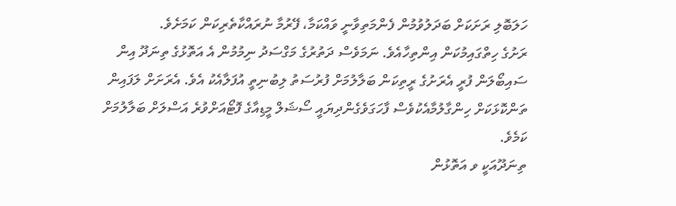ހަލަބޮލި ރަށަކަށް ބަދަލުވުމުން ފެންމަތިވާނީ ވައްކަމާ، ފޭރުމާ ނުރައްކާތެރިކަން ކަމަށެވެ.
ރަށުގެ ހިތްގައިމުކަން އިންތިހާއެވެ. ނަމަވެސް ދަތުރުގެ މަގްސަދު ނިމުމުން އެ އަތޮޅުގެ ތިނަދޫ އިން ސައިބޯލަން ފުރީ އެރަށުގެ ރީތިކަން ބަލާލުމަށް ފުރުސަތު ލިބުނިތީ އުފަލާއެކު އެވެ. އެރަށަށް ލަފައިން ތަންކޮޅަކަށް ހިންގާލުމާއެކުވެސް ފާހަގަވެގެންދިޔައީ ސޯޝަލް މީޑިއާގެ ފޮޓޯއަށްވުރެ އަސްލަށް ބަލާލުމަށް ކަމެވެ.
ތިނަދޫއަކީ ވ އަތޮޅުން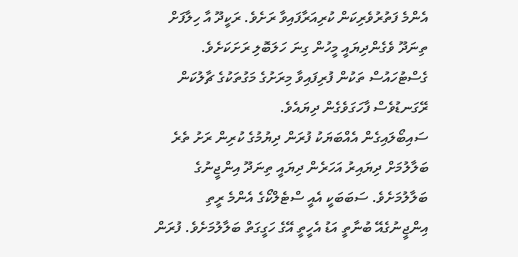އެންމެ ފަތުރުވެރިކަން ކުރިއަރާފައިވާ ރަށެވެ. ރަކީދޫ އާ ހިލާފަށް ތިނަދޫ ވެގެންދިޔައީ މީހުން ގިނަ ހަލަބޮލި ރަށަކަށެވެ. ގެސްޓުހައުސް ތަކުން ފުރިފައިވާ މިރަށުގެ މަގުތަކުގެ ޗާލުކަން ރޭގަނޑުވެސް ފާހަގަވެގެން ދިޔައެވެ.
ސައިބޯލައިގެން އެއްބަޔަކު ފުރަން ދިޔުމުގެ ކުރިން ރަށު ތެރެ ބަލާލުމަށް ދިޔައިރު އަހަރެން ދިޔައީ ތިނަދޫ އިންޖީނުގެ ބަލާލުމަށެވެ. ސަބަބަކީ އެއީ ސްޓެލްކޯގެ އެންމެ ރީތި އިންޖީނުގެއޭ ބުނާތީ އަޑު އެހީތީ އޭގެ ހަގީގަތް ބަލާލުމަށެވެ. ފުރަން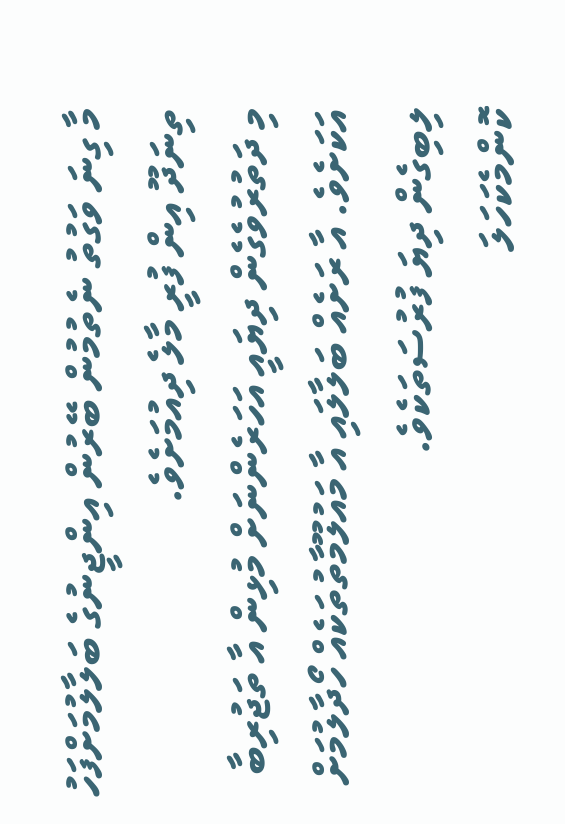މާ ގިނަ ވަގުތު ނެތުމުން ބޭރުން އިންޖީނުގެ ބަލާލުމަށްފަހު ތިނަދޫ އިން ފުރީ މާލެ ދިއުމަށެވެ.
މި ދަތުރުވެގެން ދިޔައީ އަހަރެންނަށް މުޅިން އާ ތަޖުރިބާ އަކަށެވެ. އާ ރަށެއް ބަލާލައި އާ މައުލޫމާތުތަކެއް ހޯދާލުމަށް ލިބިގެން ދިޔަ ފުރުސަތަކެވެ.
ކޮންމެކަހަލަ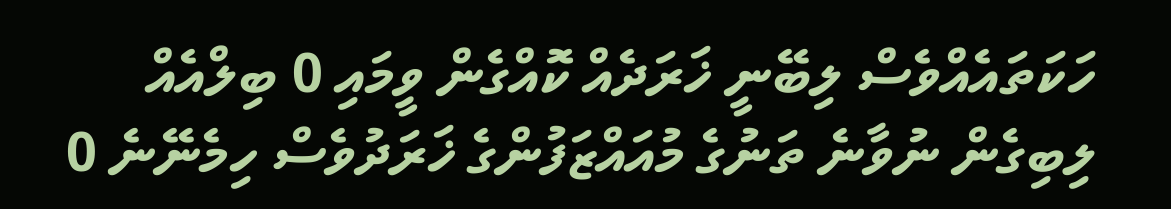ހަކަތައެއްވެސް ލިބޭނީ ޚަރަދެއް ކޮއްގެން ވީމައި 0 ބިލްއެއް ލިބިގެން ނުވާނެ ތަނުގެ މުއައްޒަފުންގެ ޚަރަދުވެސް ހިމެނޭނެ 0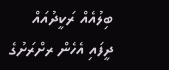ބިލުއެއް ރަކީދުއައް ދީފައި އެހެން ރށްރަށުގެ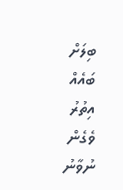ބިލަށް ބައެއް އިތުރު ވެގެން ނުވާނު